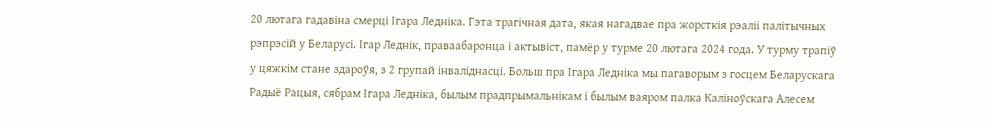20 лютага гадавіна смерці Ігара Ледніка. Гэта трагічная дата, якая нагадвае пра жорсткія рэаліі палітычных рэпрэсій у Беларусі. Ігар Леднік, праваабаронца і актывіст, памёр у турме 20 лютага 2024 года. У турму трапіў у цяжкім стане здароўя, з 2 групай інваліднасці. Больш пра Ігара Ледніка мы пагаворым з госцем Беларускага Радыё Рацыя, сябрам Ігара Ледніка, былым прадпрымальнікам і былым ваяром палка Каліноўскага Алесем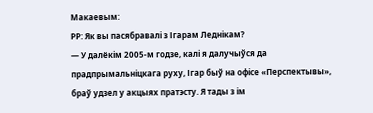Макаевым:
РР: Як вы пасябравалі з Ігарам Леднікам?
— У далёкім 2005-м годзе, калі я далучыўся да прадпрымальніцкага руху, Ігар быў на офісе «Перспектывы», браў удзел у акцыях пратэсту. Я тады з ім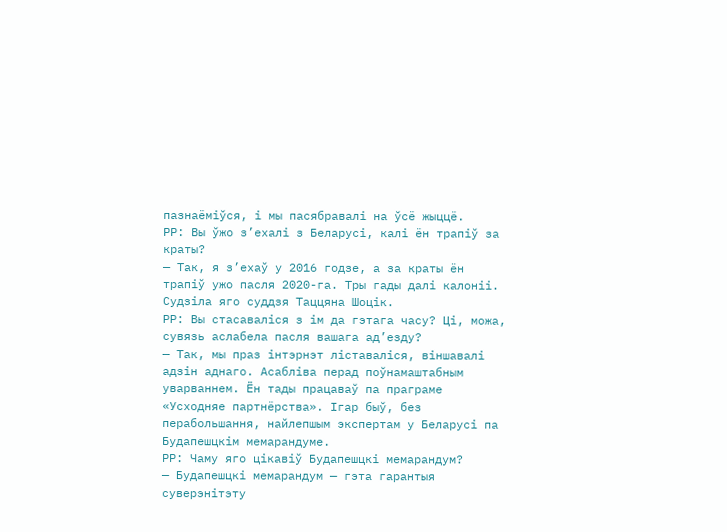пазнаёміўся, і мы пасябравалі на ўсё жыццё.
РР: Вы ўжо з’ехалі з Беларусі, калі ён трапіў за краты?
— Так, я з’ехаў у 2016 годзе, а за краты ён трапіў ужо пасля 2020-га. Тры гады далі калоніі. Судзіла яго суддзя Таццяна Шоцік.
РР: Вы стасаваліся з ім да гэтага часу? Ці, можа, сувязь аслабела пасля вашага ад’езду?
— Так, мы праз інтэрнэт ліставаліся, віншавалі адзін аднаго. Асабліва перад поўнамаштабным уварваннем. Ён тады працаваў па праграме «Усходняе партнёрства». Ігар быў, без перабольшання, найлепшым экспертам у Беларусі па Будапешцкім мемарандуме.
РР: Чаму яго цікавіў Будапешцкі мемарандум?
— Будапешцкі мемарандум — гэта гарантыя суверэнітэту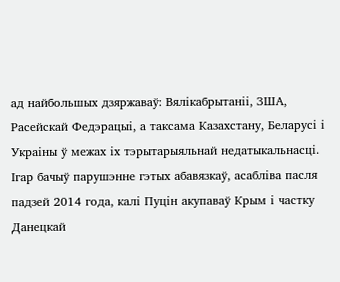ад найбольшых дзяржаваў: Вялікабрытаніі, ЗША, Расейскай Федэрацыі, а таксама Казахстану, Беларусі і Украіны ў межах іх тэрытарыяльнай недатыкальнасці. Ігар бачыў парушэнне гэтых абавязкаў, асабліва пасля падзей 2014 года, калі Пуцін акупаваў Крым і частку Данецкай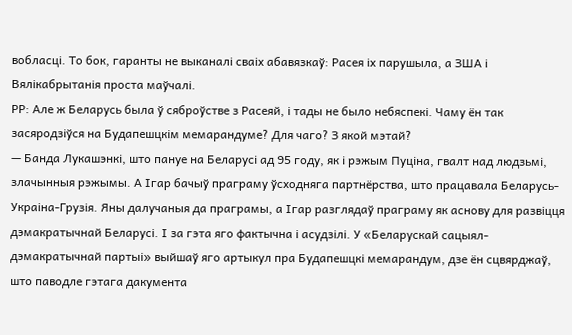вобласці. То бок, гаранты не выканалі сваіх абавязкаў: Расея іх парушыла, а ЗША і Вялікабрытанія проста маўчалі.
РР: Але ж Беларусь была ў сяброўстве з Расеяй, і тады не было небяспекі. Чаму ён так засяродзіўся на Будапешцкім мемарандуме? Для чаго? З якой мэтай?
— Банда Лукашэнкі, што пануе на Беларусі ад 95 году, як і рэжым Пуціна, гвалт над людзьмі, злачынныя рэжымы. А Ігар бачыў праграму ўсходняга партнёрства, што працавала Беларусь-Украіна-Грузія. Яны далучаныя да праграмы, а Ігар разглядаў праграму як аснову для развіцця дэмакратычнай Беларусі. І за гэта яго фактычна і асудзілі. У «Беларускай сацыял-дэмакратычнай партыі» выйшаў яго артыкул пра Будапешцкі мемарандум, дзе ён сцвярджаў, што паводле гэтага дакумента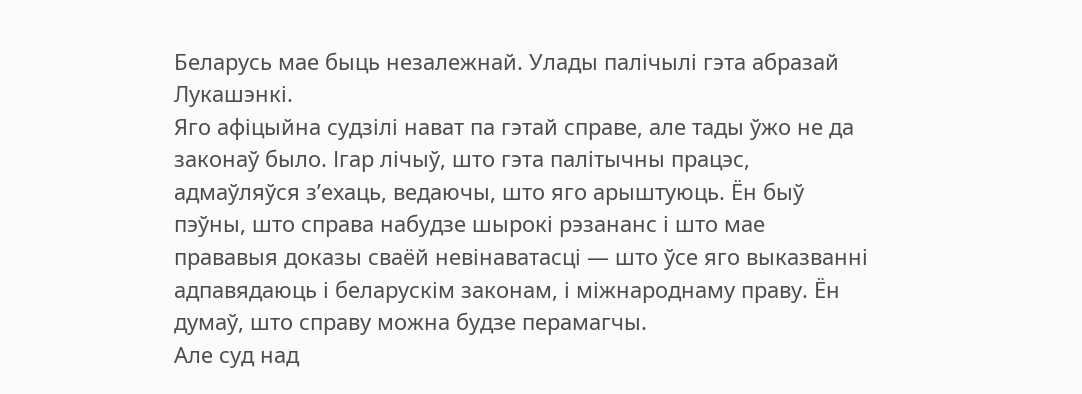Беларусь мае быць незалежнай. Улады палічылі гэта абразай Лукашэнкі.
Яго афіцыйна судзілі нават па гэтай справе, але тады ўжо не да законаў было. Ігар лічыў, што гэта палітычны працэс, адмаўляўся з’ехаць, ведаючы, што яго арыштуюць. Ён быў пэўны, што справа набудзе шырокі рэзананс і што мае прававыя доказы сваёй невінаватасці — што ўсе яго выказванні адпавядаюць і беларускім законам, і міжнароднаму праву. Ён думаў, што справу можна будзе перамагчы.
Але суд над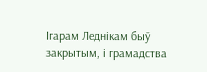Ігарам Леднікам быў закрытым, і грамадства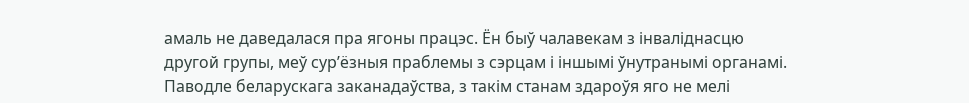амаль не даведалася пра ягоны працэс. Ён быў чалавекам з інваліднасцю другой групы, меў сур’ёзныя праблемы з сэрцам і іншымі ўнутранымі органамі. Паводле беларускага заканадаўства, з такім станам здароўя яго не мелі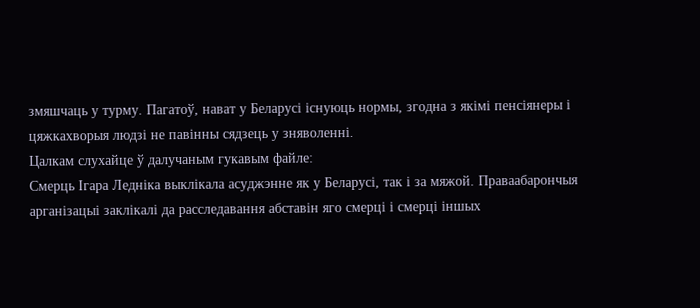змяшчаць у турму. Пагатоў, нават у Беларусі існуюць нормы, згодна з якімі пенсіянеры і цяжкахворыя людзі не павінны сядзець у зняволенні.
Цалкам слухайце ў далучаным гукавым файле:
Смерць Ігара Ледніка выклікала асуджэнне як у Беларусі, так і за мяжой. Праваабарончыя арганізацыі заклікалі да расследавання абставін яго смерці і смерці іншых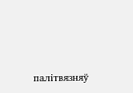палітвязняў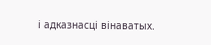і адказнасці вінаватых.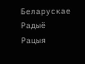Беларускае Радыё Рацыя